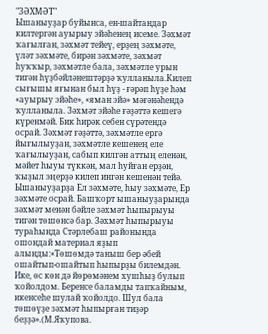"ЗӘХМӘТ"
Ышаныуҙар буйынса, ен-шайтандар килтергән ауырыу эйәһенең исеме. Зәхмәт ҡағылған, зәхмәт тейеү, ерҙең зәхмәте, үләт зәхмәте, бирән зәхмәте, зәхмәт һуҡҡыр, зәхмәтле бала, зәхмәтле урын тигән һүҙбәйләнештәрҙә ҡулланыла.Килеп сығышы яғынан был һүҙ - ғәрәп һүҙе һәм «ауырыу эйәһе», «яман эйә» мәғәнәһендә ҡулланыла. Зәхмәт эйәһе ғәҙәттә кешегә күренмәй. Бик һирәк себен сүрәтендә осрай. Зәхмәт ғәҙәттә, зәхмәтле ергә йығылыуҙан, зәхмәтле кешенең еле ҡағылыуҙан, сабып килгән аттың еленән, мәйет һыуы түккән, мал һуйған ерҙән, ҡыҙыл эңерҙә килеп ингән кешенән тейә. Ышаныуҙарҙа Ел зәхмәте, һыу зәхмәте, Ер зәхмәте осрай. Башҡорт ышаныуҙарында зәхмәт менән бәйле зәхмәт һыпырыуы тигән төшөнсә бар. Зәхмәт һыпырыуы тураһында Стәрлебаш районында ошондай материал яҙып алынды:«Төшөмдә таныш бер әбей ошайтып-ошайтып һыпырҙы билемдән. Ике, өс көн дә йөрөмәнем хушһыҙ булып ҡойолдом. Беренсе баламды тапҡайным, икенсеһе шулай ҡойолдо. Шул бала төшөүҙе зәхмәт һыпырған тиҙәр беҙҙә».(М.Яҡупова.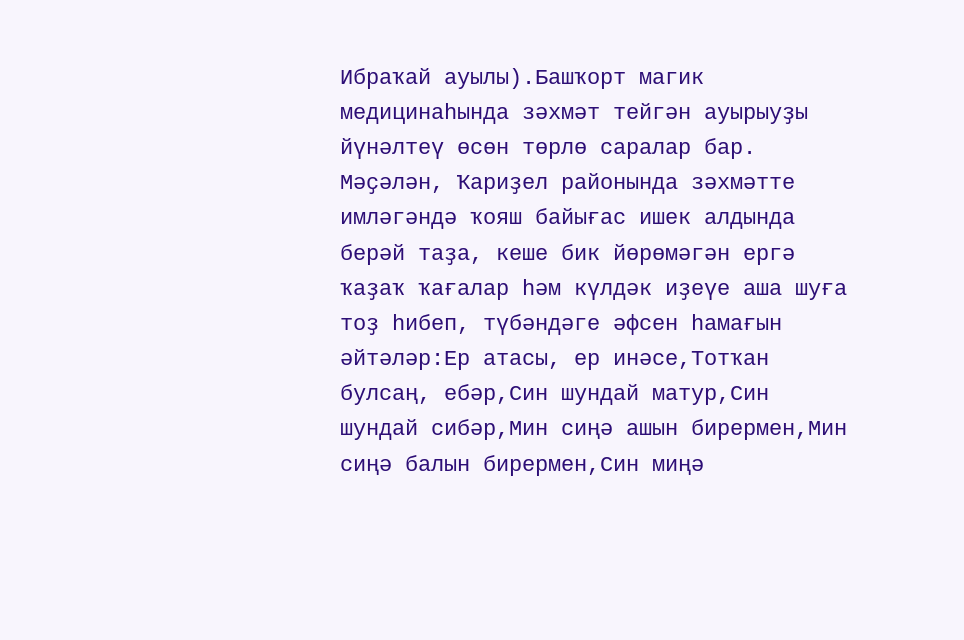Ибраҡай ауылы).Башҡорт магик медицинаһында зәхмәт тейгән ауырыуҙы йүнәлтеү өсөн төрлө саралар бар. Мәҫәлән, Ҡариҙел районында зәхмәтте имләгәндә ҡояш байығас ишек алдында берәй таҙа, кеше бик йөрөмәгән ергә ҡаҙаҡ ҡағалар һәм күлдәк иҙеүе аша шуға тоҙ һибеп, түбәндәге әфсен һамағын әйтәләр:Ер атасы, ер инәсе,Тотҡан булсаң, ебәр,Син шундай матур,Син шундай сибәр,Мин сиңә ашын бирермен,Мин сиңә балын бирермен,Син миңә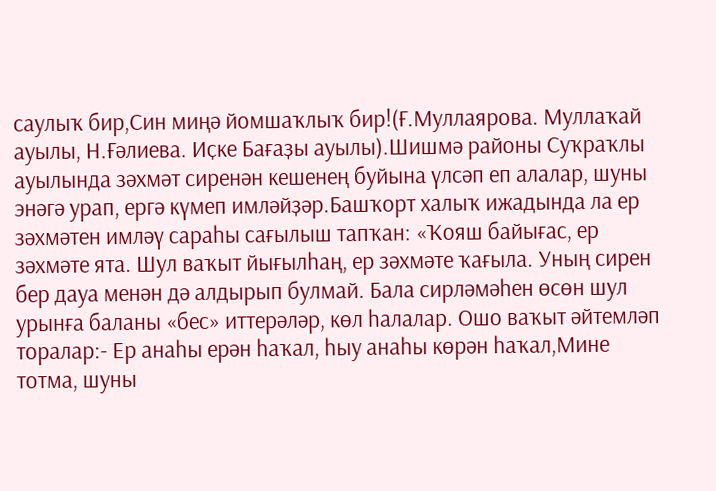саулыҡ бир,Син миңә йомшаҡлыҡ бир!(Ғ.Муллаярова. Муллаҡай ауылы, Н.Ғәлиева. Иҫке Бағаҙы ауылы).Шишмә районы Суҡраҡлы ауылында зәхмәт сиренән кешенең буйына үлсәп еп алалар, шуны энәгә урап, ергә күмеп имләйҙәр.Башҡорт халыҡ ижадында ла ер зәхмәтен имләү сараһы сағылыш тапҡан: «Ҡояш байығас, ер зәхмәте ята. Шул ваҡыт йығылһаң, ер зәхмәте ҡағыла. Уның сирен бер дауа менән дә алдырып булмай. Бала сирләмәһен өсөн шул урынға баланы «бес» иттерәләр, көл һалалар. Ошо ваҡыт әйтемләп торалар:- Ер анаһы ерән һаҡал, һыу анаһы көрән һаҡал,Мине тотма, шуны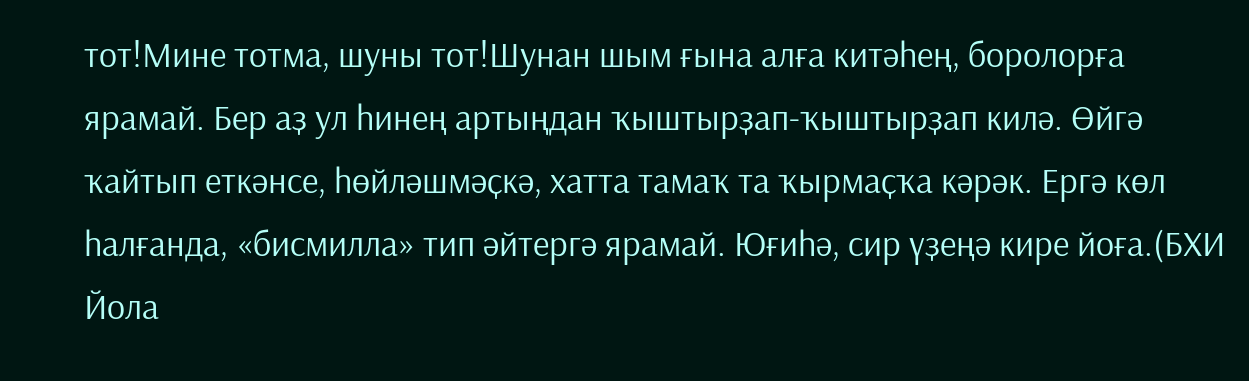тот!Мине тотма, шуны тот!Шунан шым ғына алға китәһең, боролорға ярамай. Бер аҙ ул һинең артыңдан ҡыштырҙап-ҡыштырҙап килә. Өйгә ҡайтып еткәнсе, һөйләшмәҫкә, хатта тамаҡ та ҡырмаҫҡа кәрәк. Ергә көл һалғанда, «бисмилла» тип әйтергә ярамай. Юғиһә, сир үҙеңә кире йоға.(БХИ Йола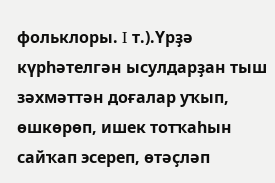фольклоры. I т.).Үрҙә күрһәтелгән ысулдарҙан тыш зәхмәттән доғалар уҡып, өшкөрөп, ишек тотҡаһын сайҡап эсереп, өтәҫләп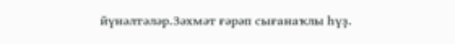йүнәлтәләр.Зәхмәт ғәрәп сығанаҡлы һүҙ.